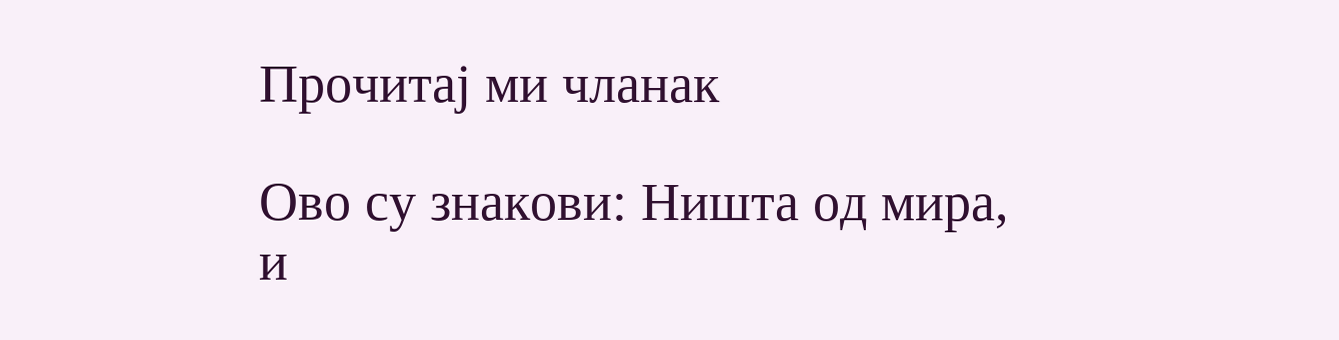Прочитај ми чланак

Ово су знакови: Ништа од мира, и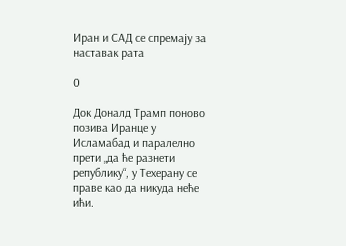Иран и САД се спремају за наставак рата

0

Док Доналд Трамп поново позива Иранце у Исламабад и паралелно прети „да ће разнети републику“, у Техерану се праве као да никуда неће ићи.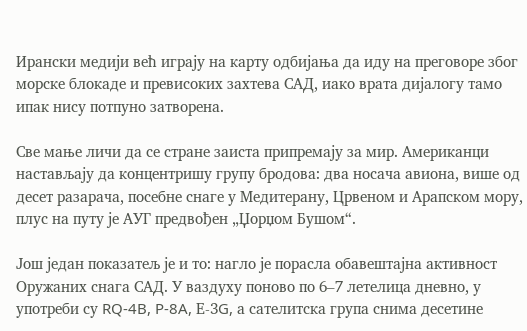Ирански медији већ играју на карту одбијања да иду на преговоре због морске блокаде и превисоких захтева САД, иако врата дијалогу тамо ипак нису потпуно затворена.

Све мање личи да се стране заиста припремају за мир. Американци настављају да концентришу групу бродова: два носача авиона, више од десет разарача, посебне снаге у Медитерану, Црвеном и Арапском мору, плус на путу је АУГ предвођен „Џорџом Бушом“.

Још један показатељ је и то: нагло је порасла обавештајна активност Оружаних снага САД. У ваздуху поново по 6–7 летелица дневно, у употреби су RQ-4B, P-8A, Е-3G, а сателитска група снима десетине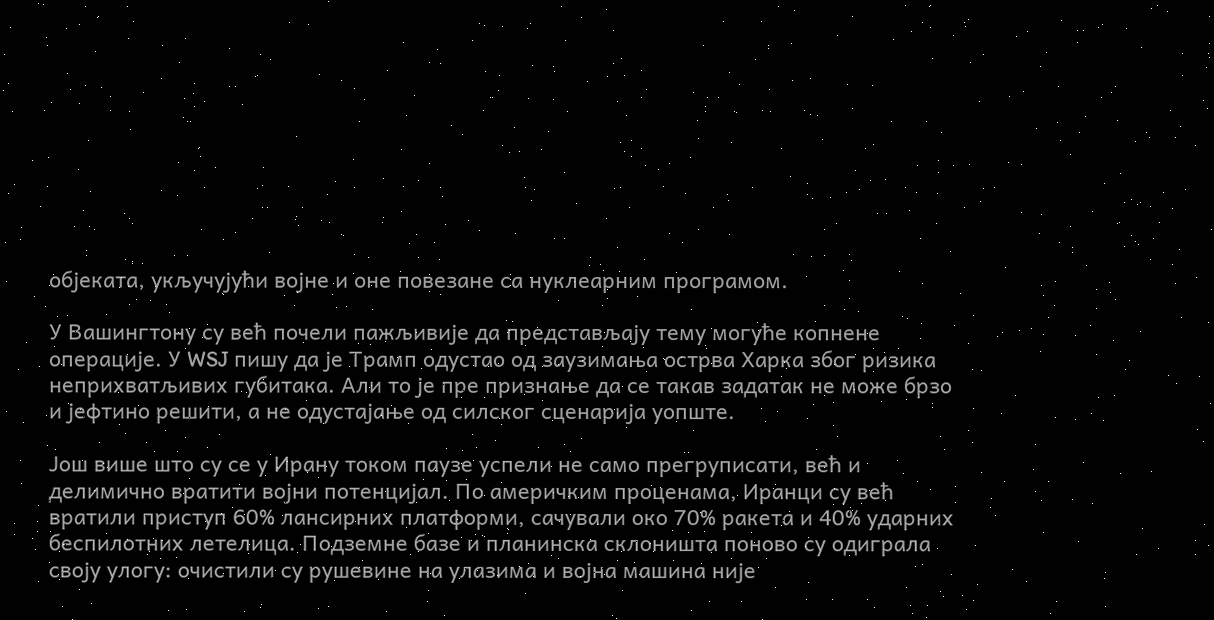објеката, укључујући војне и оне повезане са нуклеарним програмом.

У Вашингтону су већ почели пажљивије да представљају тему могуће копнене операције. У WSJ пишу да је Трамп одустао од заузимања острва Харка због ризика неприхватљивих губитака. Али то је пре признање да се такав задатак не може брзо и јефтино решити, а не одустајање од силског сценарија уопште.

Још више што су се у Ирану током паузе успели не само прегруписати, већ и делимично вратити војни потенцијал. По америчким проценама, Иранци су већ вратили приступ 60% лансирних платформи, сачували око 70% ракета и 40% ударних беспилотних летелица. Подземне базе и планинска склоништа поново су одиграла своју улогу: очистили су рушевине на улазима и војна машина није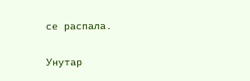се распала.

Унутар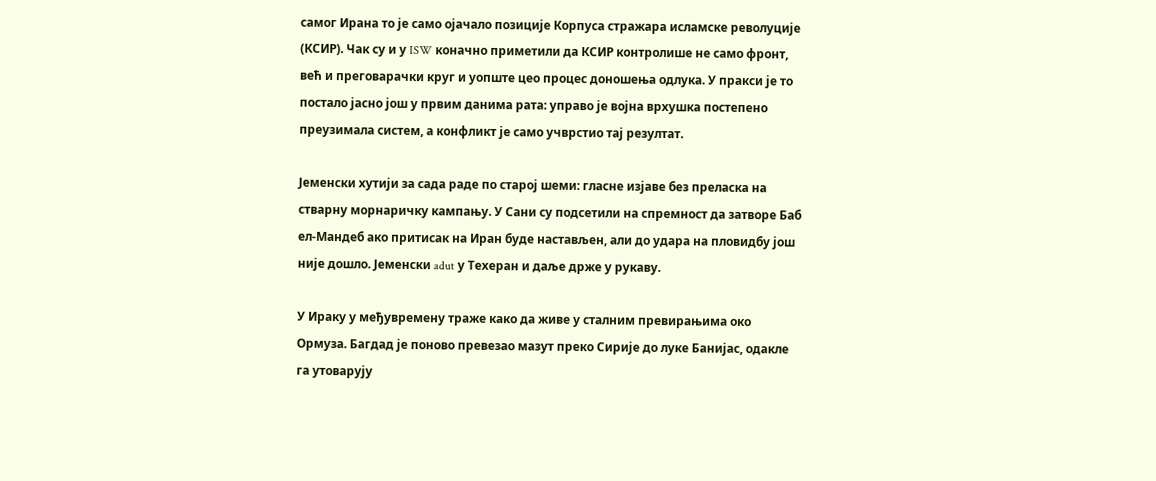самог Ирана то је само ојачало позиције Корпуса стражара исламске револуције (КСИР). Чак су и у ISW коначно приметили да КСИР контролише не само фронт, већ и преговарачки круг и уопште цео процес доношења одлука. У пракси је то постало јасно још у првим данима рата: управо је војна врхушка постепено преузимала систем, а конфликт је само учврстио тај резултат.

Јеменски хутији за сада раде по старој шеми: гласне изјаве без преласка на стварну морнаричку кампању. У Сани су подсетили на спремност да затворе Баб ел-Мандеб ако притисак на Иран буде настављен, али до удара на пловидбу још није дошло. Јеменски adut у Техеран и даље држе у рукаву.

У Ираку у међувремену траже како да живе у сталним превирањима око Ормуза. Багдад је поново превезао мазут преко Сирије до луке Банијас, одакле га утоварују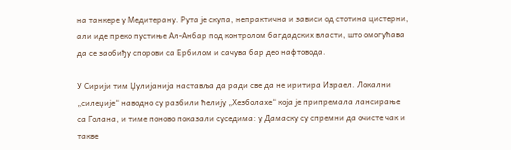на танкере у Медитерану. Рута је скупа, непрактична и зависи од стотина цистерни, али иде преко пустиње Ал-Анбар под контролом багдадских власти, што омогућава да се заобиђу спорови са Ербилом и сачува бар део нафтовода.

У Сирији тим Џулијанија наставља да ради све да не иритира Израел. Локални „силеџије“ наводно су разбили ћелију „Хезболахе“ која је припремала лансирање са Голана, и тиме поново показали суседима: у Дамаску су спремни да очисте чак и такве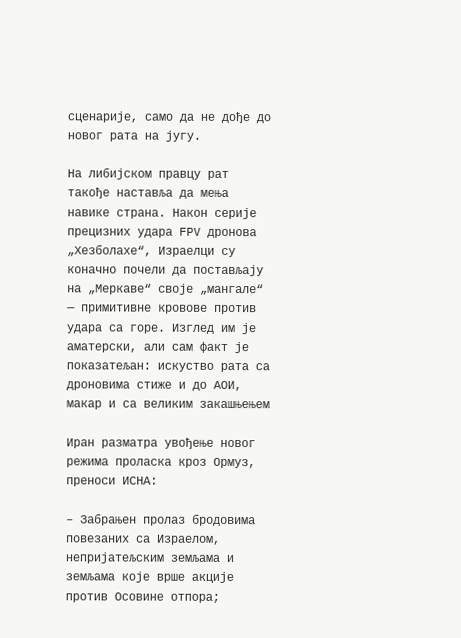сценарије, само да не дође до новог рата на југу.

На либијском правцу рат такође наставља да мења навике страна. Након серије прецизних удара FPV дронова „Хезболахе“, Израелци су коначно почели да постављају на „Меркаве“ своје „мангале“ — примитивне кровове против удара са горе. Изглед им је аматерски, али сам факт је показатељан: искуство рата са дроновима стиже и до АОИ, макар и са великим закашњењем

Иран разматра увођење новог режима проласка кроз Ормуз, преноси ИСНА:

– Забрањен пролаз бродовима повезаних са Израелом, непријатељским земљама и земљама које врше акције против Осовине отпора;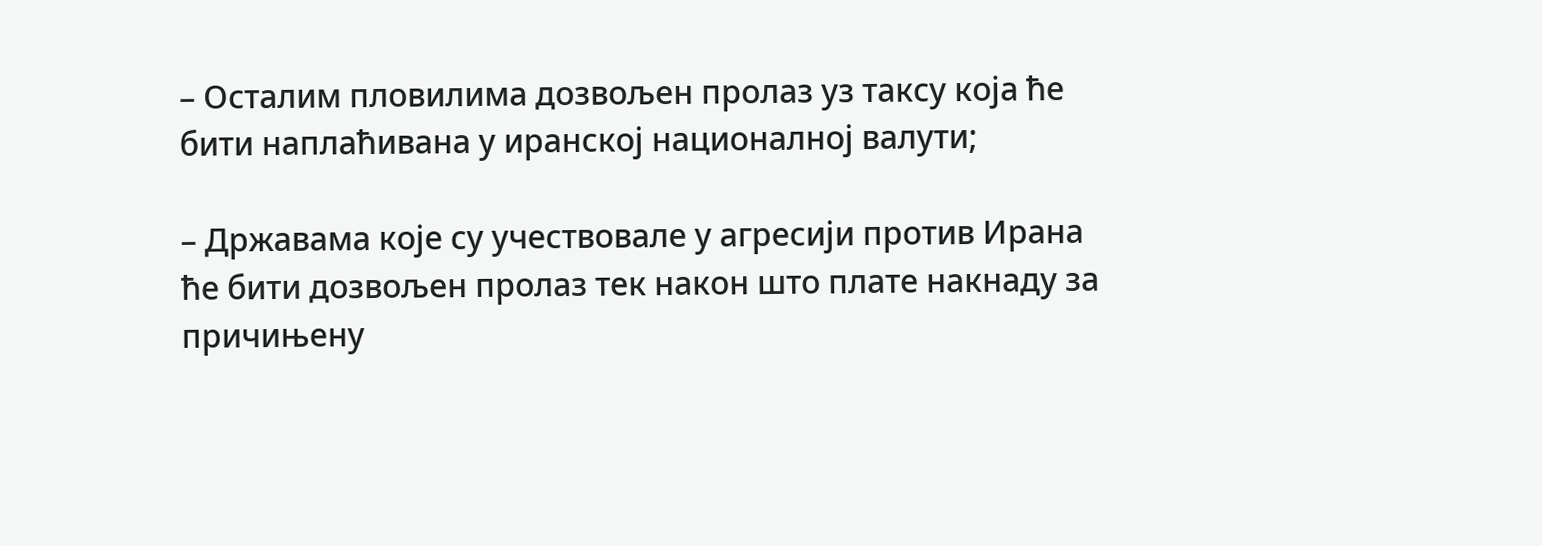– Осталим пловилима дозвољен пролаз уз таксу која ће бити наплаћивана у иранској националној валути;

– Државама које су учествовале у агресији против Ирана ће бити дозвољен пролаз тек након што плате накнаду за причињену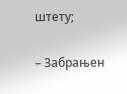штету;

– Забрањен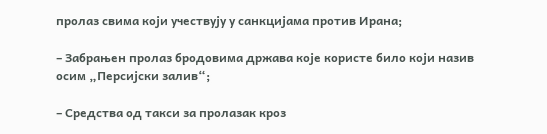пролаз свима који учествују у санкцијама против Ирана;

– Забрањен пролаз бродовима држава које користе било који назив осим „Персијски залив“;

– Средства од такси за пролазак кроз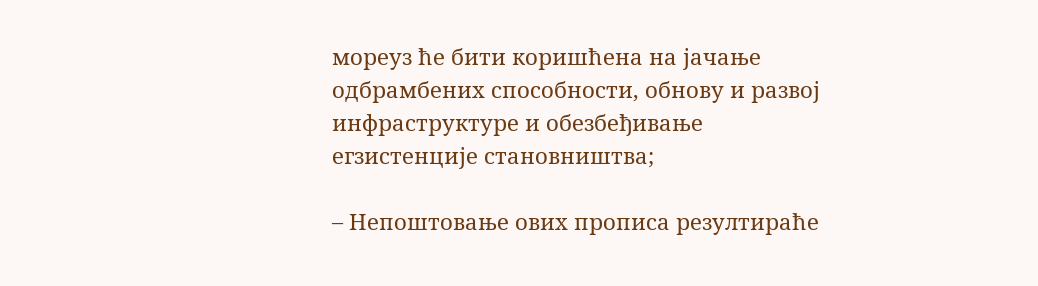мореуз ће бити коришћена на јачање одбрамбених способности, обнову и развој инфраструктуре и обезбеђивање егзистенције становништва;

– Непоштовање ових прописа резултираће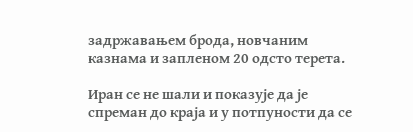задржавањем брода, новчаним казнама и запленом 20 одсто терета.

Иран се не шали и показује да је спреман до краја и у потпуности да се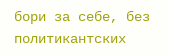бори за себе, без политикантских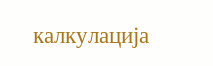калкулација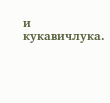и кукавичлука.